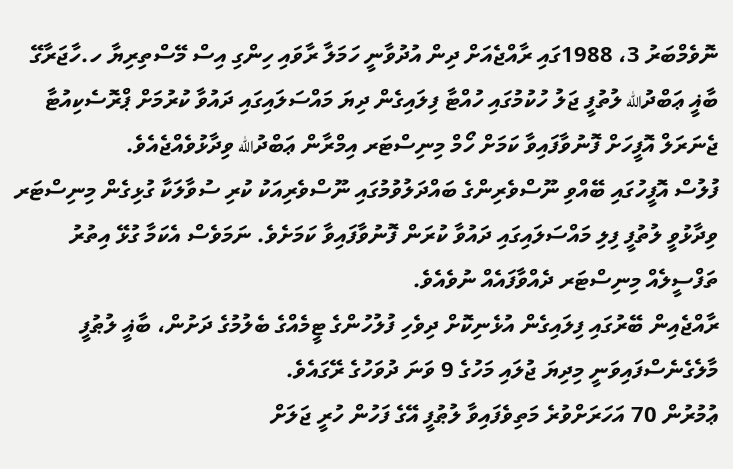ނޮވެމްބަރު 3، 1988ގައި ރާއްޖެއަށް ދިން އުދުވާނީ ހަމަލާ ރާވައި ހިންގި އިސް މޭސްތިރިޔާ ހ.ހާޖަރާގޭ ބާޣީ ޢަބްދުالله ލުތުފީ ޖަލު ހުކުމުގައި ހުއްޓާ ފިލައިގެން ދިޔަ މައްސަލައިގައި ދައުވާ ކުރުމަށް ޕްރޮސެކިއުޓާ ޖެނަރަލް އޮފީހަށް ފޮނުވާފައިވާ ކަމަށް ހޯމް މިނިސްޓަރ އިމްރާން ޢަބްދުالله ވިދާޅުވެއްޖެއެވެ.
ފުލުސް އޮފީހުގައި ބޭއްވި ނޫސްވެރިންގެ ބައްދަލުވުމުގައި ނޫސްވެރިއަކު ކުރި ސުވާލަކާ ގުޅިގެން މިނިސްޓަރ ވިދާޅުވީ ލުތުފީ ފިލި މައްސަލައިގައި ދައުވާ ކުރަން ފޮނުވާފައިވާ ކަމަށެވެ. ނަމަވެސް އެކަމާ ގުޅޭ އިތުރު ތަފްސީލެއް މިނިސްޓަރ ދެއްވާފައެއް ނުވެއެވެ.
ރާއްޖެއިން ބޭރުގައި ފިލައިގެން އުޅެނިކޮށް ދިވެހި ފުލުހުންގެ ޓީމެއްގެ ބެލުމުގެ ދަށުން، ބާޣީ ލުޠުފީ މާލެގެނެސްފައިވަނީ މިދިޔަ ޖުލައި މަހުގެ 9 ވަނަ ދުވަހުގެ ރޭގައެވެ.
ޢުމުރުން 70 އަހަރަށްވުރެ މަތިވެފައިވާ ލުޠުފީ އޭގެ ފަހުން ހުރީ ޖަލަށް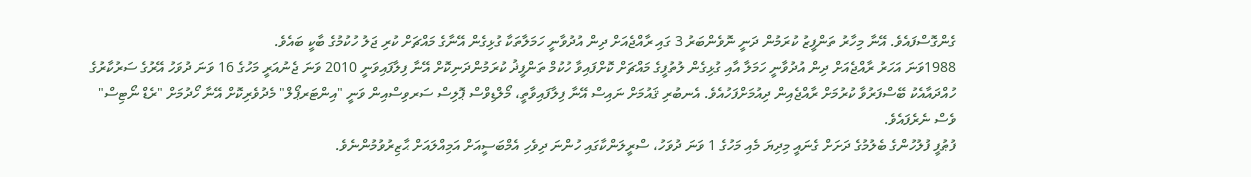ގެންގޮސްފައެވެ. އޭނާ މިހާރު ތަންފީޒު ކުރަމުން ދަނީ ނޮވެންބަރު 3 ގައި ރާއްޖެއަށް ދިން އުދުވާނީ ހަމަލާތަކާ ގުޅިގެން އޭނާގެ މައްޗަށް ކުރި ޖަލު ހުކުމުގެ ބާކީ ބައެވެ.
1988ވަނަ އަހަރު ރާއްޖެއަށް ދިން އުދުވާނީ ހަމަލާ އާއި ގުޅިގެން ލުތުފީގެ މައްޗަށް ކޮށްފައިވާ ހުކުމް ތަންފީޛު ކުރަމުންދަނިކޮށް އޭނާ ފިލާފައިވަނީ 2010 ވަނަ ޖެނުއަރީ މަހުގެ 16 ވަނަ ދުވަހު އޭރުގެ ސަރުކާރުގެ ހުއްދައާއެކު ބޭސްފަރުވާ ކުރުމަށް ރާއްޖެއިން ދިއުމަށްފަހުއެވެ. އެނބުރި ޤައުމަށް ނައިސް އޭނާ ފިލާފައިވާތީ، މޯލްޑިވްސް ޕޮލިސް ސަރވިސްއިން ވަނީ "އިންޓަރޕޯލް" މެދުވެރިކޮށް އޭނާ ހޯދުމަށް "ރެޑް ނޯޓިސް" ވެސް ނެރެފައެވެ.
ފުޠުފީ ފުލުހުންގެ ބެލުމުގެ ދަށަށް ގެނައީ މިދިޔަ މެއި މަހުގެ 1 ވަނަ ދުވަހު، ސްރީލަންކާގައި ހުންނަ ދިވެހި އެމްބަސީއަށް އަމިއްލައަށް ޙާޒިރުވުމުންނެވެ.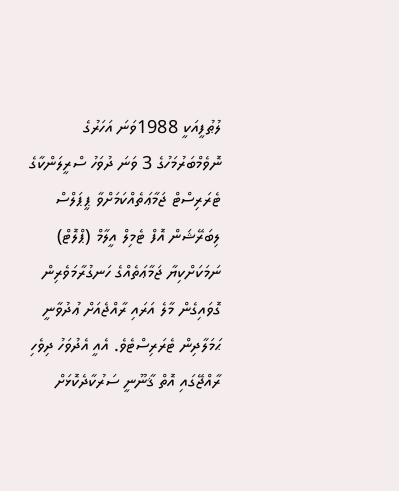ލުޠުފީއަކީ 1988ވަނަ އަހަރުގެ ނޮވެމްބަރުމަހުގެ 3 ވަނަ ދުވަހު ސްރީލަންކާގެ ޓެރަރިސްޓް ޖަމާޢަތެއްކަމަށްވާ ޕީޕަލްސް ލިބަރޭޝަން އޮފް ޓެމިލް އީލާމް (ޕްލޮޓް) ނަމަކަށްކިޔާ ޖަމާޢަތެއްގެ ހަނގުރާމަވެރިން ގޮވައިގެން މާލެ އަރައި ރާއްޖެއަށް ޢުދުވާނީ ޙަމަލާދިން ޓެރަރިސްޓެވެ. އެއީ އެދުވަހު ދިވެހި ރާއްޖޭގައި އޮތް ޤާނޫނީ ސަރުކާދެކޮޅަށް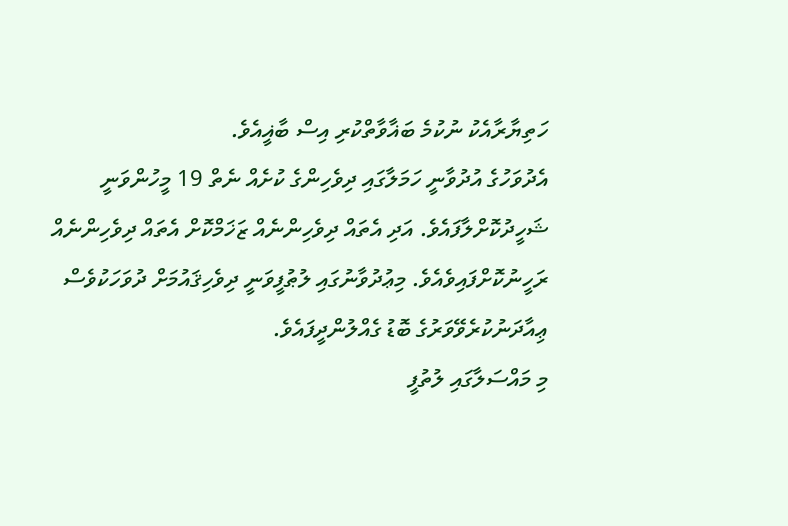ހަތިޔާރާއެކު ނުކުމެ ބަޣާވާތްކުރި އިސް ބާޣީއެވެ.
އެދުވަހުގެ އުދުވާނީ ހަމަލާގައި ދިވެހިންގެ ކުށެއް ނެތް 19 މީހުންވަނީ ޝަހީދުކޮށްލާފައެވެ. އަދި އެތައް ދިވެހިންނެއް ޒަޚަމްކޮށް އެތައް ދިވެހިންނެއް ރަހީނުކޮށްފައިވެއެވެ. މިޢުދުވާނުގައި ލުޠުފީވަނީ ދިވެހިޤައުމަށް ދުވަހަކުވެސް ޢިއާދަނުކުރެވޭވަރުގެ ބޮޑު ގެއްލުންދީފައެވެ.
މި މައްސަލާގައި ލުތުފީ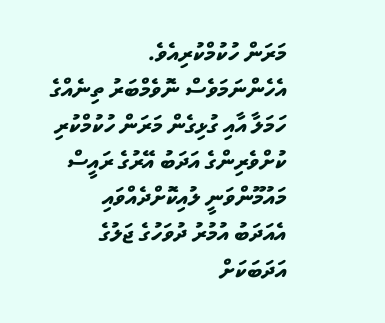މަރަން ހުކުމްކުރިއެވެ. އެހެންނަމަވެސް ނޮވެމްބަރު ތިނެއްގެ ހަމަލާ އާއި ގުޅިގެން މަރަން ހުކުމްކުރި ކުށްވެރިންގެ އަދަބު އޭރުގެ ރައީސް މައުމޫންވަނީ ލުއިކޮށްދެއްވައި އެއަދަބު އުމުރު ދުވަހުގެ ޖަލުގެ އަދަބަކަށް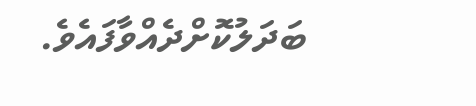ބަދަލުކޮށްދެއްވާފައެވެ.